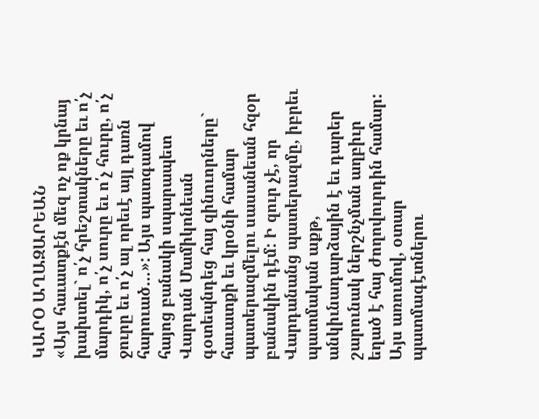ԿԱՐՕ ԱՂԱԶԱՐԵԱՆ
«Այս հաւատքէն մեզ ոչ ոք կրնայ խախտել` ո՛չ հրեշտակները եւ ո՛չ մարդիկ, ո՛չ սուրը եւ ո՛չ հուրը, ո՛չ ջուրը եւ ո՛չ ալ որեւէ այլ դառն հարուած…»: Այս պատգամով հայոց բանակի սպարապետ Վարդան Մամիկոնեան գօտեպնդեց հայ զինուորները` հաւատքի եւ կրօնի համար պատերազմելու սասանեան հզօր բանակին դէմ: Ի զուր չէ, որ Վարդանանց պատերազմը, իբրեւ պատմական աքթ, անկիւնադարձային է եւ դարեր շարունակ ներշնչման աղբիւր եղած է հայ ժողովուրդին համար: Այս առումով, օտար պատմագէտներու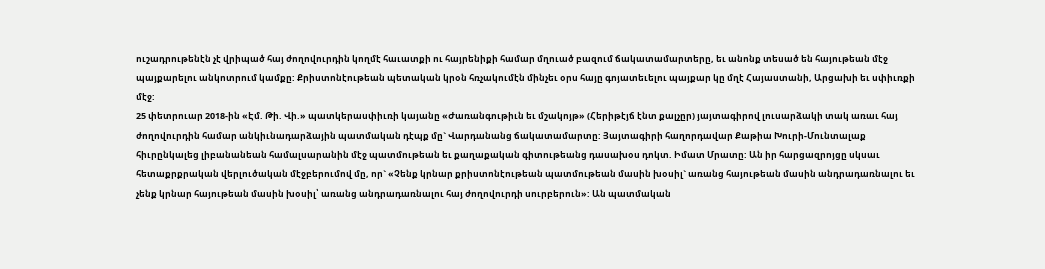ուշադրութենէն չէ վրիպած հայ ժողովուրդին կողմէ հաւատքի ու հայրենիքի համար մղուած բազում ճակատամարտերը, եւ անոնք տեսած են հայութեան մէջ պայքարելու անկոտրում կամքը: Քրիստոնէութեան պետական կրօն հռչակումէն մինչեւ օրս հայը գոյատեւելու պայքար կը մղէ Հայաստանի, Արցախի եւ սփիւռքի մէջ:
25 փետրուար 2018-ին «Էմ. Թի. Վի.» պատկերասփիւռի կայանը «Ժառանգութիւն եւ մշակոյթ» (Հերիթէյճ էնտ քալչըր) յայտագիրով լուսարձակի տակ առաւ հայ ժողովուրդին համար անկիւնադարձային պատմական դէպք մը` Վարդանանց ճակատամարտը: Յայտագիրի հաղորդավար Քաթիա Խուրի-Մունտալաք հիւրընկալեց լիբանանեան համալսարանին մէջ պատմութեան եւ քաղաքական գիտութեանց դասախօս դոկտ. Իմատ Մրատը: Ան իր հարցազրոյցը սկսաւ հետաքրքրական վերլուծական մէջբերումով մը, որ` «Չենք կրնար քրիստոնէութեան պատմութեան մասին խօսիլ` առանց հայութեան մասին անդրադառնալու եւ չենք կրնար հայութեան մասին խօսիլ՝ առանց անդրադառնալու հայ ժողովուրդի սուրբերուն»: Ան պատմական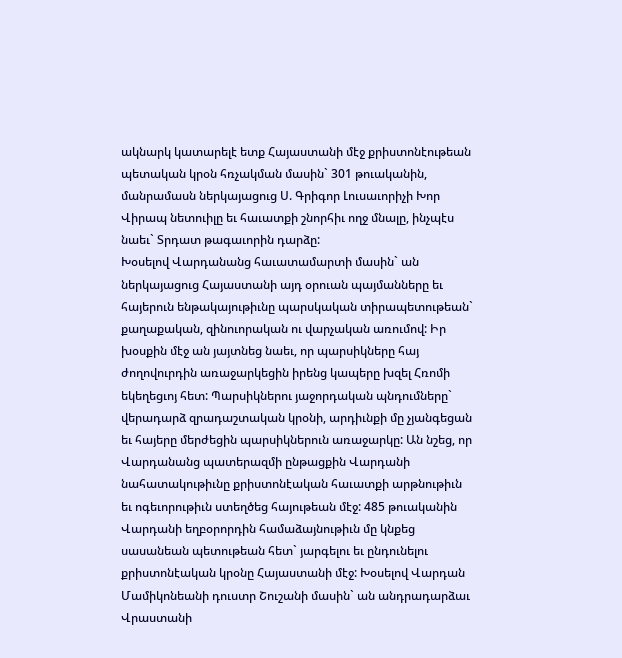ակնարկ կատարելէ ետք Հայաստանի մէջ քրիստոնէութեան պետական կրօն հռչակման մասին` 301 թուականին, մանրամասն ներկայացուց Ս. Գրիգոր Լուսաւորիչի Խոր Վիրապ նետուիլը եւ հաւատքի շնորհիւ ողջ մնալը, ինչպէս նաեւ` Տրդատ թագաւորին դարձը:
Խօսելով Վարդանանց հաւատամարտի մասին` ան ներկայացուց Հայաստանի այդ օրուան պայմանները եւ հայերուն ենթակայութիւնը պարսկական տիրապետութեան` քաղաքական, զինուորական ու վարչական առումով: Իր խօսքին մէջ ան յայտնեց նաեւ, որ պարսիկները հայ ժողովուրդին առաջարկեցին իրենց կապերը խզել Հռոմի եկեղեցւոյ հետ: Պարսիկներու յաջորդական պնդումները` վերադարձ զրադաշտական կրօնի, արդիւնքի մը չյանգեցան եւ հայերը մերժեցին պարսիկներուն առաջարկը: Ան նշեց, որ Վարդանանց պատերազմի ընթացքին Վարդանի նահատակութիւնը քրիստոնէական հաւատքի արթնութիւն եւ ոգեւորութիւն ստեղծեց հայութեան մէջ: 485 թուականին Վարդանի եղբօրորդին համաձայնութիւն մը կնքեց սասանեան պետութեան հետ` յարգելու եւ ընդունելու քրիստոնէական կրօնը Հայաստանի մէջ: Խօսելով Վարդան Մամիկոնեանի դուստր Շուշանի մասին` ան անդրադարձաւ Վրաստանի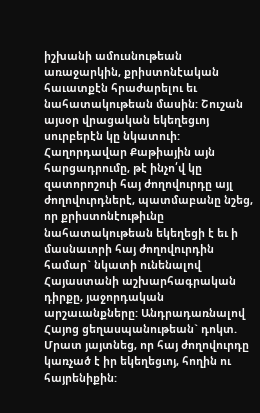իշխանի ամուսնութեան առաջարկին, քրիստոնէական հաւատքէն հրաժարելու եւ նահատակութեան մասին: Շուշան այսօր վրացական եկեղեցւոյ սուրբերէն կը նկատուի: Հաղորդավար Քաթիային այն հարցադրումը, թէ ինչո՛վ կը զատորոշուի հայ ժողովուրդը այլ ժողովուրդներէ, պատմաբանը նշեց, որ քրիստոնէութիւնը նահատակութեան եկեղեցի է եւ ի մասնաւորի հայ ժողովուրդին համար` նկատի ունենալով Հայաստանի աշխարհագրական դիրքը, յաջորդական արշաւանքները: Անդրադառնալով Հայոց ցեղասպանութեան` դոկտ. Մրատ յայտնեց, որ հայ ժողովուրդը կառչած է իր եկեղեցւոյ, հողին ու հայրենիքին: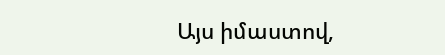Այս իմաստով,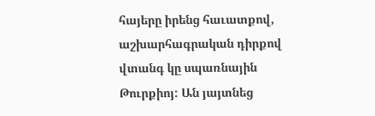հայերը իրենց հաւատքով, աշխարհագրական դիրքով վտանգ կը սպառնային Թուրքիոյ: Ան յայտնեց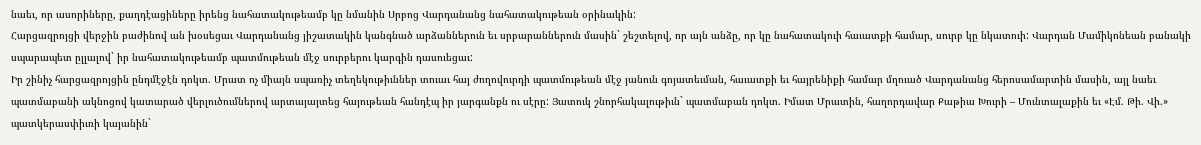նաեւ, որ ասորիները, քաղդէացիները իրենց նահատակութեամբ կը նմանին Սրբոց Վարդանանց նահատակութեան օրինակին:
Հարցազրոյցի վերջին բաժինով ան խօսեցաւ Վարդանանց յիշատակին կանգնած արձաններուն եւ սրբարաններուն մասին` շեշտելով, որ այն անձը, որ կը նահատակուի հաւատքի համար, սուրբ կը նկատուի: Վարդան Մամիկոնեան բանակի սպարապետ ըլլալով` իր նահատակութեամբ պատմութեան մէջ սուրբերու կարգին դասուեցաւ:
Իր շինիչ հարցազրոյցին ընդմէջէն դոկտ. Մրատ ոչ միայն սպառիչ տեղեկութիւններ տուաւ հայ ժողովուրդի պատմութեան մէջ յանուն գոյատեւման, հաւատքի եւ հայրենիքի համար մղուած Վարդանանց հերոսամարտին մասին, այլ նաեւ պատմաբանի ակնոցով կատարած վերլուծումներով արտայայտեց հայութեան հանդէպ իր յարգանքն ու սէրը: Յատուկ շնորհակալութիւն` պատմաբան դոկտ. Իմատ Մրատին, հաղորդավար Քաթիա Խուրի – Մունտալաքին եւ «Էմ. Թի. Վի.» պատկերասփիւռի կայանին`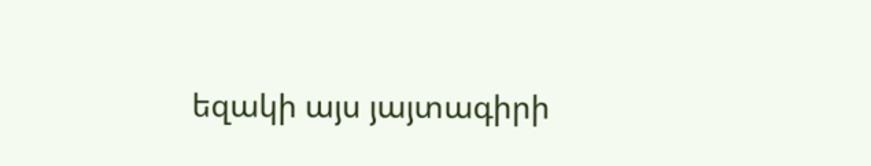եզակի այս յայտագիրի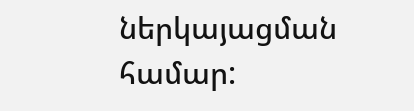ներկայացման համար: